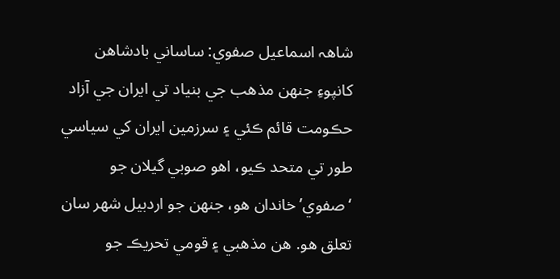شاھہ اسماعيل صفوي: ساساني بادشاهن کانپوءِ جنهن مذهب جي بنياد تي ايران جي آزاد حڪومت قائم ڪئي ۽ سرزمين ايران کي سياسي طور تي متحد ڪيو، اهو صوبي گيلان جو ‘صفوي’ خاندان هو، جنهن جو اردبيل شھر سان تعلق هو. هن مذهبي ۽ قومي تحريڪ جو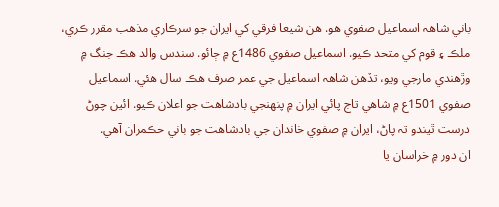باني شاھہ اسماعيل صفوي هو. هن شيعا فرقي کي ايران جو سرڪاري مذهب مقرر ڪري، ملڪ ۽ قوم کي متحد ڪيو. اسماعيل صفوي 1486ع ۾ ڄائو. سندس والد هڪ جنگ ۾ وڙهندي مارجي ويو، تڏهن شاھہ اسماعيل جي عمر صرف هڪ سال هئي. اسماعيل صفوي 1501ع ۾ شاهي تاج پائي ايران ۾ پنھنجي بادشاهت جو اعلان ڪيو. ائين چوڻ درست ٿيندو تہ پاڻ، ايران ۾ صفوي خاندان جي بادشاهت جو باني حڪمران آهي.
ان دور ۾ خراسان يا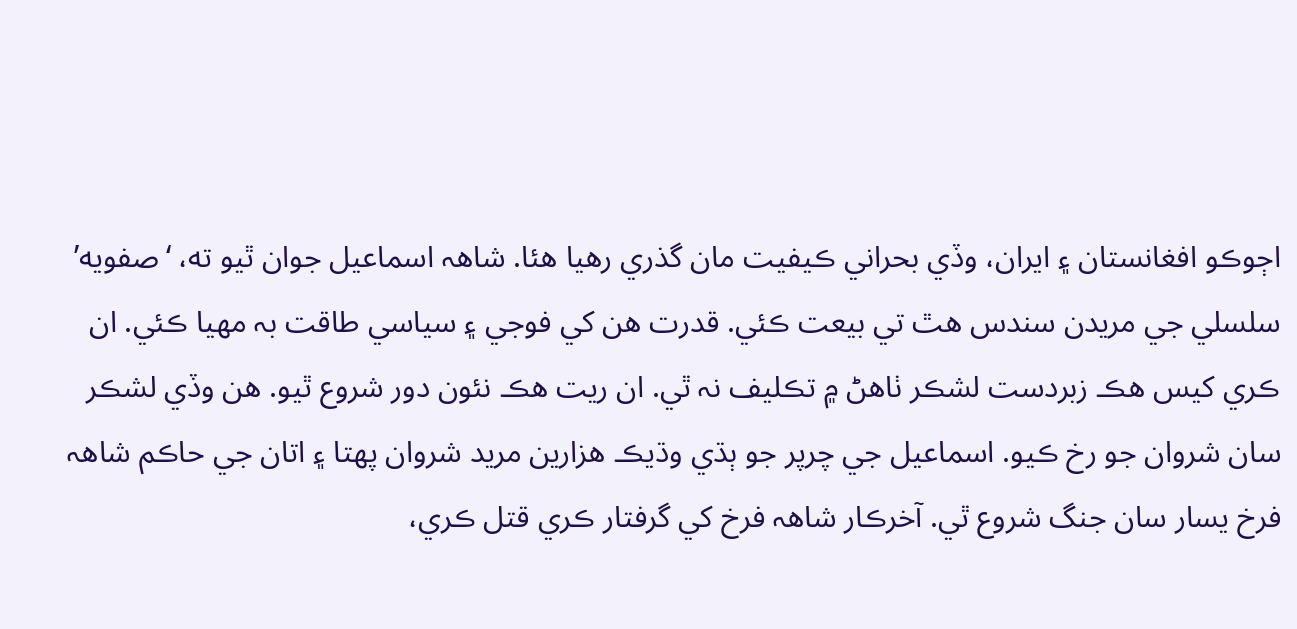اڄوڪو افغانستان ۽ ايران، وڏي بحراني ڪيفيت مان گذري رهيا هئا. شاھہ اسماعيل جوان ٿيو ته، ‘صفويه’ سلسلي جي مريدن سندس هٿ تي بيعت ڪئي. قدرت هن کي فوجي ۽ سياسي طاقت بہ مهيا ڪئي. ان ڪري کيس هڪ زبردست لشڪر ٺاهڻ ۾ تڪليف نہ ٿي. ان ريت هڪ نئون دور شروع ٿيو. هن وڏي لشڪر سان شروان جو رخ ڪيو. اسماعيل جي چرپر جو ٻڌي وڌيڪ هزارين مريد شروان پهتا ۽ اتان جي حاڪم شاھہ فرخ يسار سان جنگ شروع ٿي. آخرڪار شاھہ فرخ کي گرفتار ڪري قتل ڪري،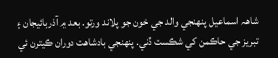شاھہ اسماعيل پنھنجي والد جي خون جو پلاند ورتو. بعد ۾ آذربائيجان ۽ تبريز جي حاڪمن کي شڪست ڏني. پنھنجي بادشاهت دوران ڪيترن ئي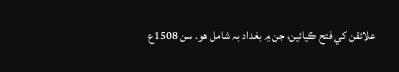علائقن کي فتح ڪيائين، جن ۾ بغداد بہ شامل هو. سن 1508ع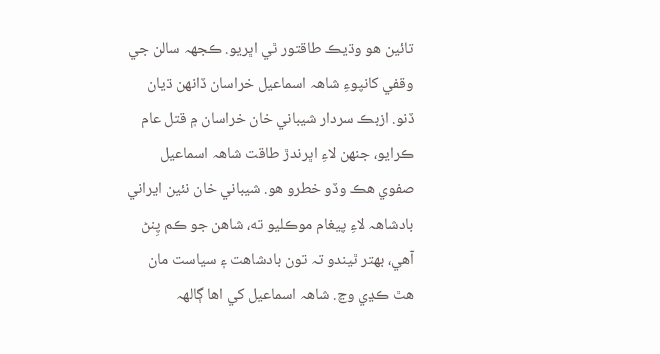تائين هو وڌيڪ طاقتور ٿي اڀريو. ڪجهہ سالن جي وقفي کانپوءِ شاھہ اسماعيل خراسان ڏانهن ڌيان ڏنو. ازبڪ سردار شيباني خان خراسان ۾ قتل عام ڪرايو، جنهن لاءِ اڀرندڙ طاقت شاھہ اسماعيل صفوي هڪ وڏو خطرو هو. شيباني خان نئين ايراني بادشاھہ لاءِ پيغام موڪليو ته، شاهن جو ڪم پِنڻ آهي، بهتر ٿيندو تہ تون بادشاهت ۽ سياست مان هٿ ڪڍي وڃ. شاھہ اسماعيل کي اها ڳالھہ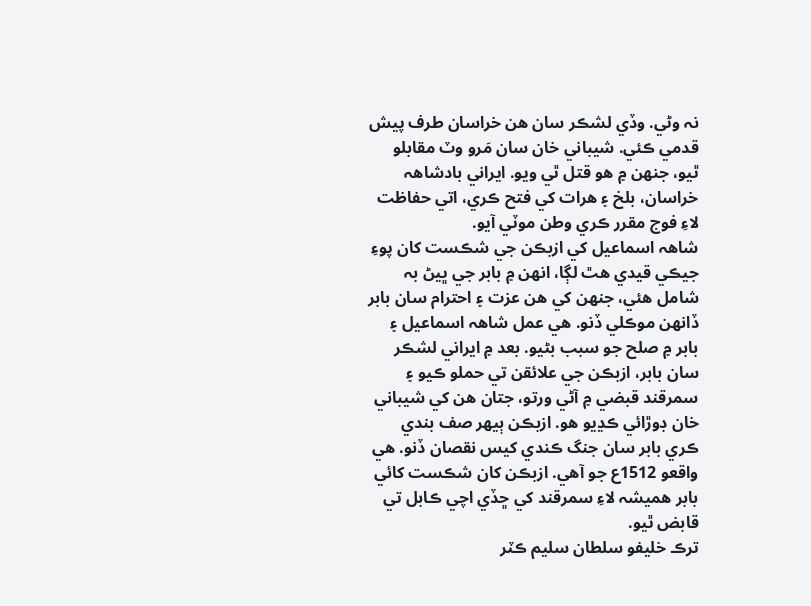نہ وڻي. وڏي لشڪر سان هن خراسان طرف پيش قدمي ڪئي. شيباني خان سان مَرو وٽ مقابلو ٿيو، جنهن ۾ هو قتل ٿي ويو. ايراني بادشاھہ خراسان، بلخ ۽ هرات کي فتح ڪري، اتي حفاظت لاءِ فوج مقرر ڪري وطن موٽي آيو.
شاھہ اسماعيل کي ازبڪن جي شڪست کان پوءِ جيڪي قيدي هٿ لڳا، انهن ۾ بابر جي ڀيڻ بہ شامل هئي، جنهن کي هن عزت ۽ احترام سان بابر ڏانهن موڪلي ڏنو. هي عمل شاھہ اسماعيل ۽ بابر ۾ صلح جو سبب بڻيو. بعد ۾ ايراني لشڪر سان بابر، ازبڪن جي علائقن تي حملو ڪيو ۽ سمرقند قبضي ۾ آڻي ورتو، جتان هن کي شيباني خان ڊوڙائي ڪڍيو هو. ازبڪن ٻيهر صف بندي ڪري بابر سان جنگ ڪندي کيس نقصان ڏنو. هي واقعو 1512ع جو آهي. ازبڪن کان شڪست کائي بابر هميشہ لاءِ سمرقند کي ڇڏي اچي ڪابل تي قابض ٿيو.
ترڪ خليفو سلطان سليم ڪٽر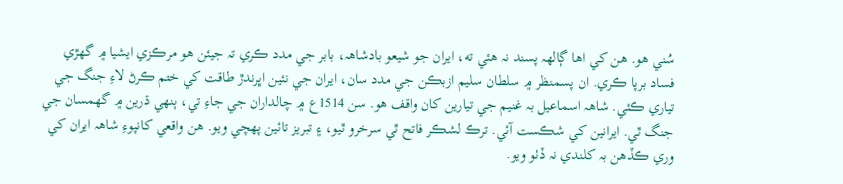سُني هو. هن کي اها ڳالھہ پسند نہ هئي ته، ايران جو شيعو بادشاھہ، بابر جي مدد ڪري تہ جيئن هو مرڪزي ايشيا ۾ گهڙي فساد برپا ڪري. ان پسمنظر ۾ سلطان سليم ازبڪن جي مدد سان، ايران جي نئين اڀرندڙ طاقت کي ختم ڪرڻ لاءِ جنگ جي تياري ڪئي. شاھہ اسماعيل بہ غنيم جي تيارين کان واقف هو. سن 1514ع ۾ چالداران جي جاءِ تي، ٻنهي ڌرين ۾ گهمسان جي جنگ ٿي. ايرانين کي شڪست آئي. ترڪ لشڪر فاتح ٿي سرخرو ٿيو، ۽ تبريز تائين پهچي ويو. هن واقعي کانپوءِ شاھہ ايران کي وري ڪڏهن بہ کلندي نہ ڏٺو ويو.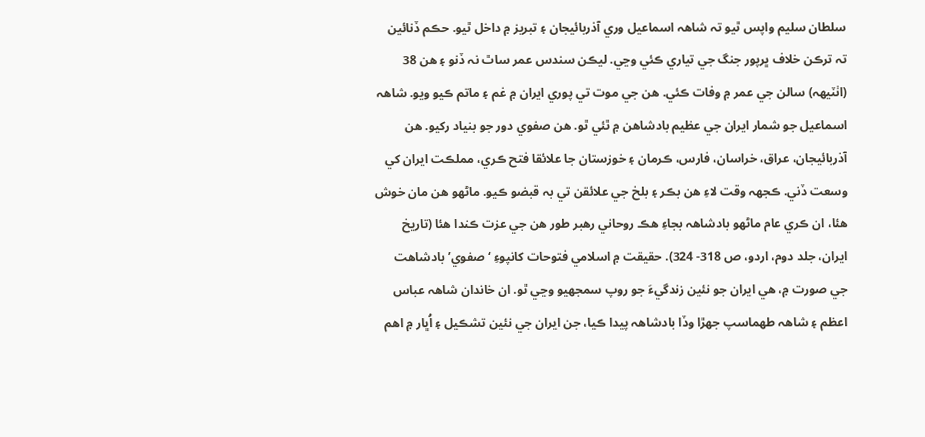سلطان سليم واپس ٿيو تہ شاھہ اسماعيل وري آذربائيجان ۽ تبريز ۾ داخل ٿيو. حڪم ڏنائين تہ ترڪن خلاف ڀرپور جنگ جي تياري ڪئي وڃي. ليڪن سندس عمر ساٿ نہ ڏنو ۽ هن 38 (اٺٽيھہ) سالن جي عمر ۾ وفات ڪئي. هن جي موت تي پوري ايران ۾ غم ۽ ماتم ڪيو ويو. شاھہ اسماعيل جو شمار ايران جي عظيم بادشاهن ۾ ٿئي ٿو. هن صفوي دور جو بنياد رکيو. هن آذربائيجان، عراق، خراسان، فارس، ڪرمان ۽ خوزستان جا علائقا فتح ڪري، مملڪت ايران کي وسعت ڏني. ڪجهہ وقت لاءِ هن بڪر ۽ بلخ جي علائقن تي بہ قبضو ڪيو. ماڻهو هن مان خوش هئا، ان ڪري عام ماڻهو بادشاھہ بجاءِ هڪ روحاني رهبر طور هن جي عزت ڪندا هئا (تاريخ ايران، جلد دوم، اردو، ص 318- 324). حقيقت ۾ اسلامي فتوحات کانپوءِ ‘صفوي’ بادشاهت جي صورت ۾، هي ايران جو نئين زندگيءَ جو روپ سمجهيو وڃي ٿو. ان خاندان شاھہ عباس اعظم ۽ شاھہ طهماسپ جھڙا وڏا بادشاھہ پيدا ڪيا، جن ايران جي نئين تشڪيل ۽ اُڀار ۾ اهم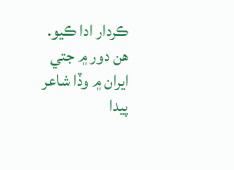ڪردار ادا ڪيو. هن دور ۾ جتي ايران ۾ وڏا شاعر پيدا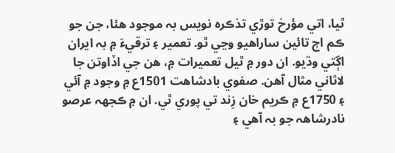ٿيا، اتي مؤرخ توڙي تذڪره نويس بہ موجود هئا، جن جو ڪم اڄ تائين ساراهيو وڃي ٿو. تعمير ۽ ترقيءَ ۾ بہ ايران اڳتي وڌيو. ان دور ۾ ٿيل تعميرات ۾، هن جي اڏاوتن جا لاثاني مثال آهن. صفوي بادشاهت 1501ع ۾ وجود ۾ آئي ۽ 1750ع ۾ ڪريم خان زِند تي پوري ٿي. ان ۾ ڪجهہ عرصو نادرشاھہ جو بہ آهي ۽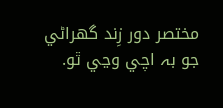مختصر دور زِند گهراڻي جو بہ اچي وڃي ٿو.